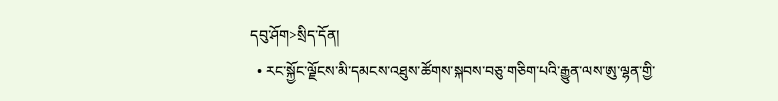དབུ་ཤོག>སྲིད་དོན།
  • རང་སྐྱོང་ལྗོངས་མི་དམངས་འཐུས་ཚོགས་སྐབས་བཅུ་གཅིག་པའི་རྒྱུན་ལས་ཨུ་ལྷན་གྱི་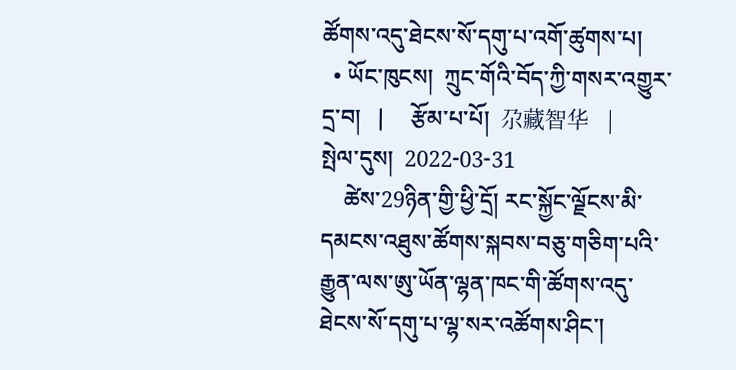ཚོགས་འདུ་ཐེངས་སོ་དགུ་པ་འགོ་ཚུགས་པ།
  • ཡོང་ཁུངས།  ཀྲུང་གོའི་བོད་ཀྱི་གསར་འགྱུར་དྲ་བ།   |     རྩོམ་པ་པོ།  尕藏智华   |     སྤེལ་དུས།  2022-03-31
    ཚེས་29ཉིན་གྱི་ཕྱི་དྲོ། རང་སྐྱོང་ལྗོངས་མི་དམངས་འཐུས་ཚོགས་སྐབས་བཅུ་གཅིག་པའི་རྒྱུན་ལས་ཨུ་ཡོན་ལྷན་ཁང་གི་ཚོགས་འདུ་ཐེངས་སོ་དགུ་པ་ལྷ་སར་འཚོགས་ཤིང་།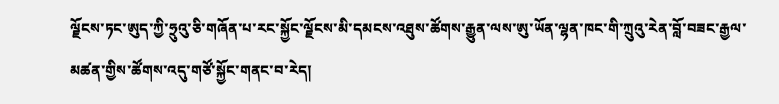ལྗོངས་ཏང་ཨུད་ཀྱི་ཧྲུའུ་ཅི་གཞོན་པ་རང་སྐྱོང་ལྗོངས་མི་དམངས་འཐུས་ཚོགས་རྒྱུན་ལས་ཨུ་ཡོན་ལྷན་ཁང་གི་ཀྲུའུ་རེན་བློ་བཟང་རྒྱལ་མཚན་གྱིས་ཚོགས་འདུ་གཙོ་སྐྱོང་གནང་བ་རེད།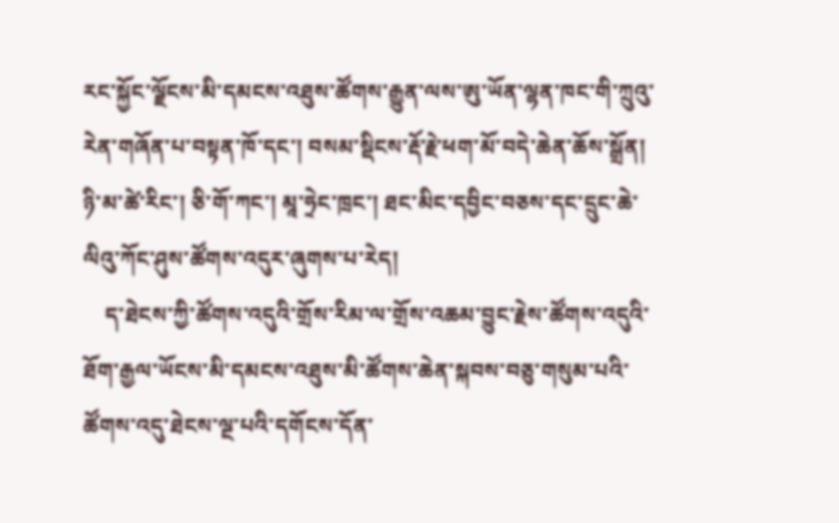རང་སྐྱོང་ལྗོངས་མི་དམངས་འཐུས་ཚོགས་རྒྱུན་ལས་ཨུ་ཡོན་ལྷན་ཁང་གི་ཀྲུའུ་རེན་གཞོན་པ་བསྟན་ཁོ་དང་། བསམ་སྡིངས་རྡོ་རྗེ་ཕག་མོ་བདེ་ཆེན་ཆོས་སྒྲོན། ཉི་མ་ཚེ་རིང་། ཅི་གོ་ཀང་། མཱ་ཧྲེང་ཁྲང་། ཐང་མིང་དབྱིང་བཅས་དང་དྲུང་ཆེ་ལིའུ་ཀོང་ཤུས་ཚོགས་འདུར་ཞུགས་པ་རེད།
    ད་ཐེངས་ཀྱི་ཚོགས་འདུའི་གྲོས་རིམ་ལ་གྲོས་འཆམ་བྱུང་རྗེས་ཚོགས་འདུའི་ཐོག་རྒྱལ་ཡོངས་མི་དམངས་འཐུས་མི་ཚོགས་ཆེན་སྐབས་བཅུ་གསུམ་པའི་ཚོགས་འདུ་ཐེངས་ལྔ་པའི་དགོངས་དོན་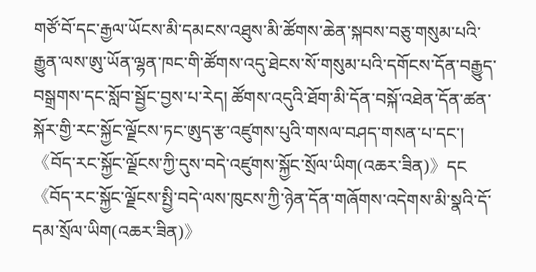གཙོ་བོ་དང་རྒྱལ་ཡོངས་མི་དམངས་འཐུས་མི་ཚོགས་ཆེན་སྐབས་བཅུ་གསུམ་པའི་རྒྱུན་ལས་ཨུ་ཡོན་ལྷན་ཁང་གི་ཚོགས་འདུ་ཐེངས་སོ་གསུམ་པའི་དགོངས་དོན་བརྒྱུད་བསྒྲགས་དང་སློབ་སྦྱོང་བྱས་པ་རེད། ཚོགས་འདུའི་ཐོག་མི་དོན་བསྐོ་འཐེན་དོན་ཚན་སྐོར་གྱི་རང་སྐྱོང་ལྗོངས་ཏང་ཨུད་རྩ་འཛུགས་པུའི་གསལ་བཤད་གསན་པ་དང་། 《བོད་རང་སྐྱོང་ལྗོངས་ཀྱི་དུས་བདེ་འཛུགས་སྐྱོང་སྲོལ་ཡིག(འཆར་ཟིན)》དང《བོད་རང་སྐྱོང་ལྗོངས་སྤྱི་བདེ་ལས་ཁུངས་ཀྱི་ཉེན་དོན་གཞོགས་འདེགས་མི་སྣའི་དོ་དམ་སྲོལ་ཡིག(འཆར་ཟིན)》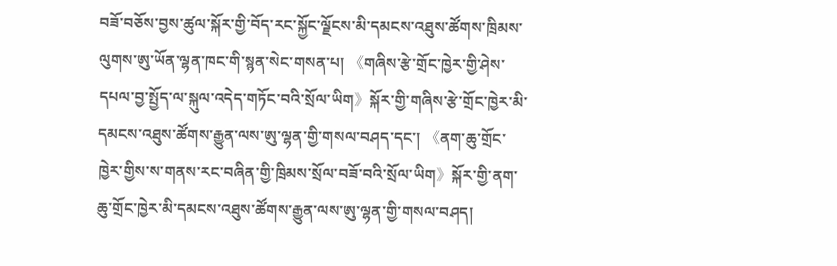བཟོ་བཅོས་བྱས་ཚུལ་སྐོར་གྱི་བོད་རང་སྐྱོང་ལྗོངས་མི་དམངས་འཐུས་ཚོགས་ཁྲིམས་ལུགས་ཨུ་ཡོན་ལྷན་ཁང་གི་སྙན་སེང་གསན་པ། 《གཞིས་རྩེ་གྲོང་ཁྱེར་གྱི་ཤེས་དཔལ་བྱ་སྤྱོད་ལ་སྐུལ་འདེད་གཏོང་བའི་སྲོལ་ཡིག》སྐོར་གྱི་གཞིས་རྩེ་གྲོང་ཁྱེར་མི་དམངས་འཐུས་ཚོགས་རྒྱུན་ལས་ཨུ་ལྷན་གྱི་གསལ་བཤད་དང་། 《ནག་ཆུ་གྲོང་ཁྱེར་གྱིས་ས་གནས་རང་བཞིན་གྱི་ཁྲིམས་སྲོལ་བཟོ་བའི་སྲོལ་ཡིག》སྐོར་གྱི་ནག་ཆུ་གྲོང་ཁྱེར་མི་དམངས་འཐུས་ཚོགས་རྒྱུན་ལས་ཨུ་ལྷན་གྱི་གསལ་བཤད།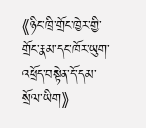《ཉིང་ཁྲི་གྲོང་ཁྱེར་གྱི་གྲོང་རྣམ་དང་ཁོར་ཡུག་འཕྲོད་བསྟེན་དོ་དམ་སྲོལ་ཡིག》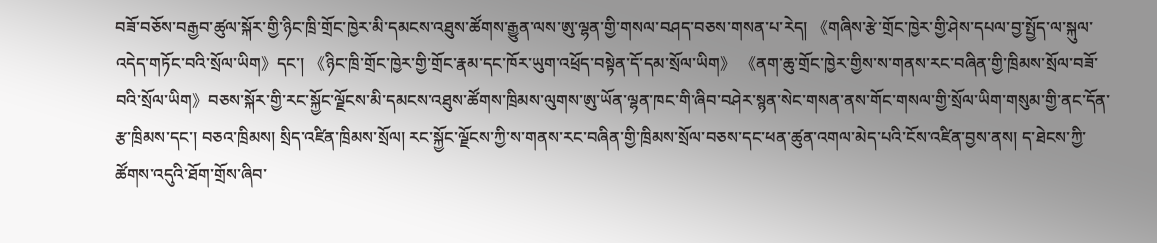བཟོ་བཅོས་བརྒྱབ་ཚུལ་སྐོར་གྱི་ཉིང་ཁྲི་གྲོང་ཁྱེར་མི་དམངས་འཐུས་ཚོགས་རྒྱུན་ལས་ཨུ་ལྷན་གྱི་གསལ་བཤད་བཅས་གསན་པ་རེད། 《གཞིས་རྩེ་གྲོང་ཁྱེར་གྱི་ཤེས་དཔལ་བྱ་སྤྱོད་ལ་སྐུལ་འདེད་གཏོང་བའི་སྲོལ་ཡིག》དང་། 《ཉིང་ཁྲི་གྲོང་ཁྱེར་གྱི་གྲོང་རྣམ་དང་ཁོར་ཡུག་འཕྲོད་བསྟེན་དོ་དམ་སྲོལ་ཡིག》 《ནག་ཆུ་གྲོང་ཁྱེར་གྱིས་ས་གནས་རང་བཞིན་གྱི་ཁྲིམས་སྲོལ་བཟོ་བའི་སྲོལ་ཡིག》བཅས་སྐོར་གྱི་རང་སྐྱོང་ལྗོངས་མི་དམངས་འཐུས་ཚོགས་ཁྲིམས་ལུགས་ཨུ་ཡོན་ལྷན་ཁང་གི་ཞིབ་བཤེར་སྙན་སེང་གསན་ནས་གོང་གསལ་གྱི་སྲོལ་ཡིག་གསུམ་གྱི་ནང་དོན་རྩ་ཁྲིམས་དང་། བཅའ་ཁྲིམས། སྲིད་འཛིན་ཁྲིམས་སྲོལ། རང་སྐྱོང་ལྗོངས་ཀྱི་ས་གནས་རང་བཞིན་གྱི་ཁྲིམས་སྲོལ་བཅས་དང་ཕན་ཚུན་འགལ་མེད་པའི་ངོས་འཛིན་བྱས་ནས། ད་ཐེངས་ཀྱི་ཚོགས་འདུའི་ཐོག་གྲོས་ཞིབ་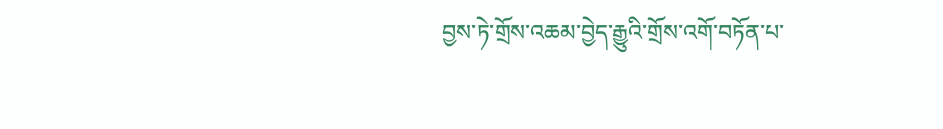བྱས་ཏེ་གྲོས་འཆམ་བྱེད་རྒྱུའི་གྲོས་འགོ་བཏོན་པ་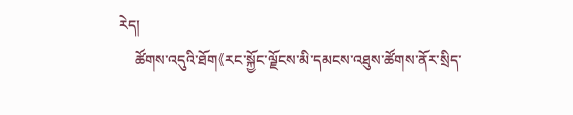རེད།
    ཚོགས་འདུའི་ཐོག《རང་སྐྱོང་ལྗོངས་མི་དམངས་འཐུས་ཚོགས་ནོར་སྲིད་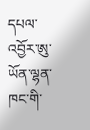དཔལ་འབྱོར་ཨུ་ཡོན་ལྷན་ཁང་གི་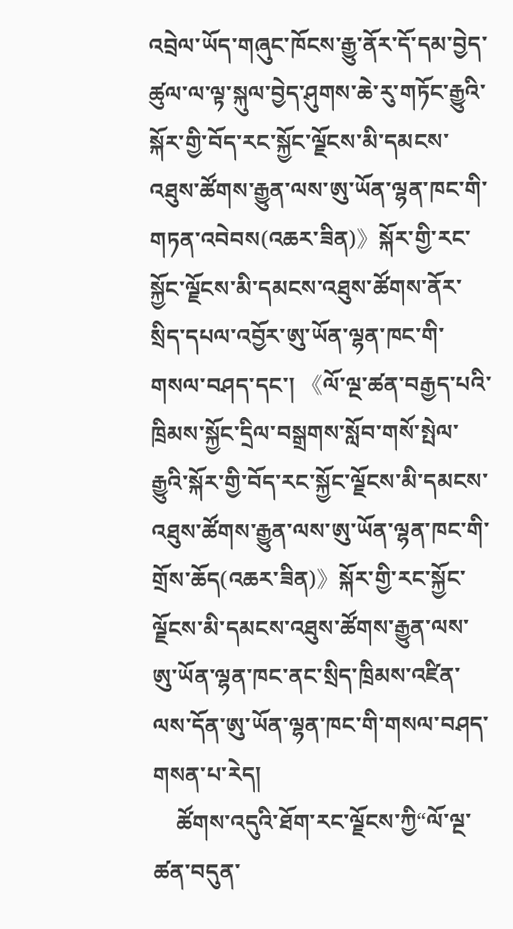འབྲེལ་ཡོད་གཞུང་ཁོངས་རྒྱུ་ནོར་དོ་དམ་བྱེད་ཚུལ་ལ་ལྟ་སྐུལ་བྱེད་ཤུགས་ཆེ་རུ་གཏོང་རྒྱུའི་སྐོར་གྱི་བོད་རང་སྐྱོང་ལྗོངས་མི་དམངས་འཐུས་ཚོགས་རྒྱུན་ལས་ཨུ་ཡོན་ལྷན་ཁང་གི་གཏན་འབེབས(འཆར་ཟིན)》སྐོར་གྱི་རང་སྐྱོང་ལྗོངས་མི་དམངས་འཐུས་ཚོགས་ནོར་སྲིད་དཔལ་འབྱོར་ཨུ་ཡོན་ལྷན་ཁང་གི་གསལ་བཤད་དང་། 《ལོ་ལྔ་ཚན་བརྒྱད་པའི་ཁྲིམས་སྐྱོང་དྲིལ་བསྒྲགས་སློབ་གསོ་སྤེལ་རྒྱུའི་སྐོར་གྱི་བོད་རང་སྐྱོང་ལྗོངས་མི་དམངས་འཐུས་ཚོགས་རྒྱུན་ལས་ཨུ་ཡོན་ལྷན་ཁང་གི་གྲོས་ཆོད(འཆར་ཟིན)》སྐོར་གྱི་རང་སྐྱོང་ལྗོངས་མི་དམངས་འཐུས་ཚོགས་རྒྱུན་ལས་ཨུ་ཡོན་ལྷན་ཁང་ནང་སྲིད་ཁྲིམས་འཛིན་ལས་དོན་ཨུ་ཡོན་ལྷན་ཁང་གི་གསལ་བཤད་གསན་པ་རེད།
    ཚོགས་འདུའི་ཐོག་རང་ལྗོངས་ཀྱི“ལོ་ལྔ་ཚན་བདུན་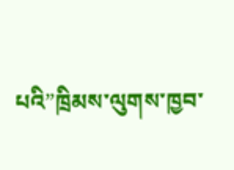པའི”ཁྲིམས་ལུགས་ཁྱབ་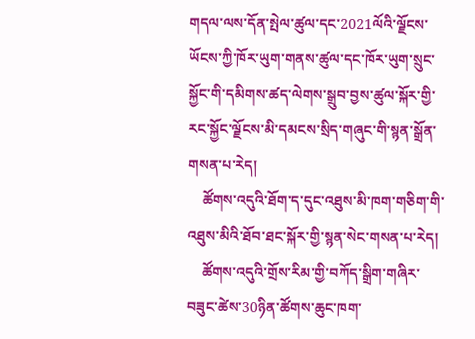གདལ་ལས་དོན་སྤེལ་ཚུལ་དང་2021ལོའི་ལྗོངས་ཡོངས་ཀྱི་ཁོར་ཡུག་གནས་ཚུལ་དང་ཁོར་ཡུག་སྲུང་སྐྱོང་གི་དམིགས་ཚད་ལེགས་སྒྲུབ་བྱས་ཚུལ་སྐོར་གྱི་རང་སྐྱོང་ལྗོངས་མི་དམངས་སྲིད་གཞུང་གི་སྙན་སྒྲོན་གསན་པ་རེད།
    ཚོགས་འདུའི་ཐོག་ད་དུང་འཐུས་མི་ཁག་གཅིག་གི་འཐུས་མིའི་ཐོབ་ཐང་སྐོར་གྱི་སྙན་སེང་གསན་པ་རེད།
    ཚོགས་འདུའི་གྲོས་རིམ་གྱི་བཀོད་སྒྲིག་གཞིར་བཟུང་ཚེས་30ཉིན་ཚོགས་ཆུང་ཁག་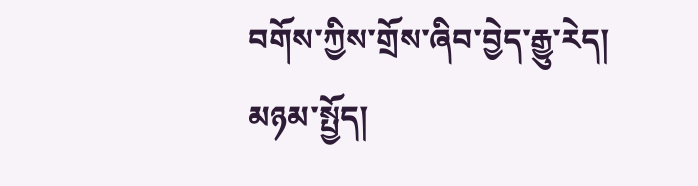བགོས་ཀྱིས་གྲོས་ཞིབ་བྱེད་རྒྱུ་རེད།
མཉམ་སྤྱོད།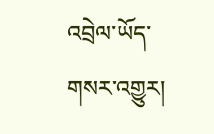འབྲེལ་ཡོད་གསར་འགྱུར།